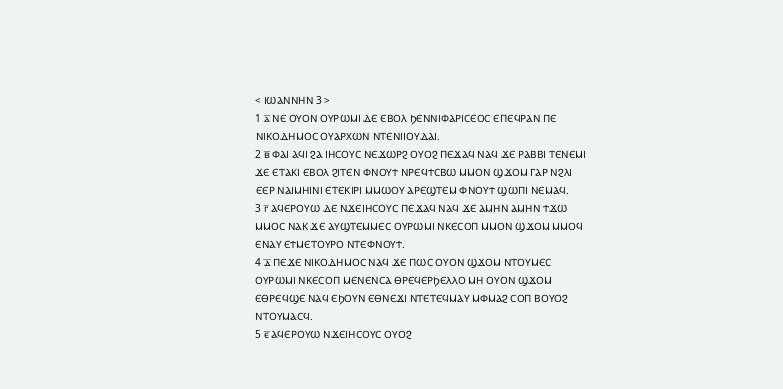< ⲒⲰⲀⲚⲚⲎⲚ 3 >
1 ⲁ̅ ⲚⲈ ⲞⲨⲞⲚ ⲞⲨⲢⲰⲘⲒ ⲆⲈ ⲈⲂⲞⲖ ϦⲈⲚⲚⲒⲪⲀⲢⲒⲤⲈⲞⲤ ⲈⲠⲈϤⲢⲀⲚ ⲠⲈ ⲚⲒⲔⲞⲆⲎⲘⲞⲤ ⲞⲨⲀⲢⲬⲰⲚ ⲚⲦⲈⲚⲒⲒⲞⲨⲆⲀⲒ.
2 ⲃ̅ ⲪⲀⲒ ⲀϤⲒ ϨⲀ ⲒⲎⲤⲞⲨⲤ ⲚⲈϪⲰⲢϨ ⲞⲨⲞϨ ⲠⲈϪⲀϤ ⲚⲀϤ ϪⲈ ⲢⲀⲂⲂⲒ ⲦⲈⲚⲈⲘⲒ ϪⲈ ⲈⲦⲀⲔⲒ ⲈⲂⲞⲖ ϨⲒⲦⲈⲚ ⲪⲚⲞⲨϮ ⲚⲢⲈϤϮⲤⲂⲰ ⲘⲘⲞⲚ ϢϪⲞⲘ ⲄⲀⲢ ⲚϨⲖⲒ ⲈⲈⲢ ⲚⲀⲒⲘⲎⲒⲚⲒ ⲈⲦⲈⲔⲒⲢⲒ ⲘⲘⲰⲞⲨ ⲀⲢⲈϢⲦⲈⲘ ⲪⲚⲞⲨϮ ϢⲰⲠⲒ ⲚⲈⲘⲀϤ.
3 ⲅ̅ ⲀϤⲈⲢⲞⲨⲰ ⲆⲈ ⲚϪⲈⲒⲎⲤⲞⲨⲤ ⲠⲈϪⲀϤ ⲚⲀϤ ϪⲈ ⲀⲘⲎⲚ ⲀⲘⲎⲚ ϮϪⲰ ⲘⲘⲞⲤ ⲚⲀⲔ ϪⲈ ⲀⲨϢⲦⲈⲘⲘⲈⲤ ⲞⲨⲢⲰⲘⲒ ⲚⲔⲈⲤⲞⲠ ⲘⲘⲞⲚ ϢϪⲞⲘ ⲘⲘⲞϤ ⲈⲚⲀⲨ ⲈϮⲘⲈⲦⲞⲨⲢⲞ ⲚⲦⲈⲪⲚⲞⲨϮ.
4 ⲇ̅ ⲠⲈϪⲈ ⲚⲒⲔⲞⲆⲎⲘⲞⲤ ⲚⲀϤ ϪⲈ ⲠⲰⲤ ⲞⲨⲞⲚ ϢϪⲞⲘ ⲚⲦⲞⲨⲘⲈⲤ ⲞⲨⲢⲰⲘⲒ ⲚⲔⲈⲤⲞⲠ ⲘⲈⲚⲈⲚⲤⲀ ⲐⲢⲈϤⲈⲢϦⲈⲖⲖⲞ ⲘⲎ ⲞⲨⲞⲚ ϢϪⲞⲘ ⲈⲐⲢⲈϤϢⲈ ⲚⲀϤ ⲈϦⲞⲨⲚ ⲈⲐⲚⲈϪⲒ ⲚⲦⲈⲦⲈϤⲘⲀⲨ ⲘⲪⲘⲀϨ ⲤⲞⲠ ⲂⲞⲨⲞϨ ⲚⲦⲞⲨⲘⲀⲤϤ.
5 ⲉ̅ ⲀϤⲈⲢⲞⲨⲰ ⲚϪⲈⲒⲎⲤⲞⲨⲤ ⲞⲨⲞϨ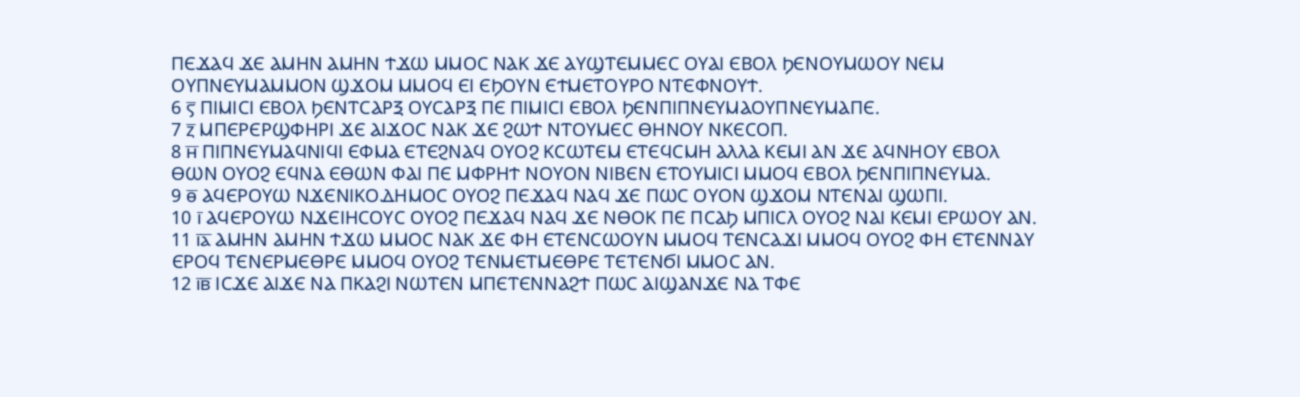ⲠⲈϪⲀϤ ϪⲈ ⲀⲘⲎⲚ ⲀⲘⲎⲚ ϮϪⲰ ⲘⲘⲞⲤ ⲚⲀⲔ ϪⲈ ⲀⲨϢⲦⲈⲘⲘⲈⲤ ⲞⲨⲀⲒ ⲈⲂⲞⲖ ϦⲈⲚⲞⲨⲘⲰⲞⲨ ⲚⲈⲘ ⲞⲨⲠⲚⲈⲨⲘⲀⲘⲘⲞⲚ ϢϪⲞⲘ ⲘⲘⲞϤ ⲈⲒ ⲈϦⲞⲨⲚ ⲈϮⲘⲈⲦⲞⲨⲢⲞ ⲚⲦⲈⲪⲚⲞⲨϮ.
6 ⲋ̅ ⲠⲒⲘⲒⲤⲒ ⲈⲂⲞⲖ ϦⲈⲚⲦⲤⲀⲢⲜ ⲞⲨⲤⲀⲢⲜ ⲠⲈ ⲠⲒⲘⲒⲤⲒ ⲈⲂⲞⲖ ϦⲈⲚⲠⲒⲠⲚⲈⲨⲘⲀⲞⲨⲠⲚⲈⲨⲘⲀⲠⲈ.
7 ⲍ̅ ⲘⲠⲈⲢⲈⲢϢⲪⲎⲢⲒ ϪⲈ ⲀⲒϪⲞⲤ ⲚⲀⲔ ϪⲈ ϨⲰϮ ⲚⲦⲞⲨⲘⲈⲤ ⲐⲎⲚⲞⲨ ⲚⲔⲈⲤⲞⲠ.
8 ⲏ̅ ⲠⲒⲠⲚⲈⲨⲘⲀϤⲚⲒϤⲒ ⲈⲪⲘⲀ ⲈⲦⲈϨⲚⲀϤ ⲞⲨⲞϨ ⲔⲤⲰⲦⲈⲘ ⲈⲦⲈϤⲤⲘⲎ ⲀⲖⲖⲀ ⲔⲈⲘⲒ ⲀⲚ ϪⲈ ⲀϤⲚⲎⲞⲨ ⲈⲂⲞⲖ ⲐⲰⲚ ⲞⲨⲞϨ ⲈϤⲚⲀ ⲈⲐⲰⲚ ⲪⲀⲒ ⲠⲈ ⲘⲪⲢⲎϮ ⲚⲞⲨⲞⲚ ⲚⲒⲂⲈⲚ ⲈⲦⲞⲨⲘⲒⲤⲒ ⲘⲘⲞϤ ⲈⲂⲞⲖ ϦⲈⲚⲠⲒⲠⲚⲈⲨⲘⲀ.
9 ⲑ̅ ⲀϤⲈⲢⲞⲨⲰ ⲚϪⲈⲚⲒⲔⲞⲆⲎⲘⲞⲤ ⲞⲨⲞϨ ⲠⲈϪⲀϤ ⲚⲀϤ ϪⲈ ⲠⲰⲤ ⲞⲨⲞⲚ ϢϪⲞⲘ ⲚⲦⲈⲚⲀⲒ ϢⲰⲠⲒ.
10 ⲓ̅ ⲀϤⲈⲢⲞⲨⲰ ⲚϪⲈⲒⲎⲤⲞⲨⲤ ⲞⲨⲞϨ ⲠⲈϪⲀϤ ⲚⲀϤ ϪⲈ ⲚⲐⲞⲔ ⲠⲈ ⲠⲤⲀϦ ⲘⲠⲒⲤⲖ ⲞⲨⲞϨ ⲚⲀⲒ ⲔⲈⲘⲒ ⲈⲢⲰⲞⲨ ⲀⲚ.
11 ⲓ̅ⲁ̅ ⲀⲘⲎⲚ ⲀⲘⲎⲚ ϮϪⲰ ⲘⲘⲞⲤ ⲚⲀⲔ ϪⲈ ⲪⲎ ⲈⲦⲈⲚⲤⲰⲞⲨⲚ ⲘⲘⲞϤ ⲦⲈⲚⲤⲀϪⲒ ⲘⲘⲞϤ ⲞⲨⲞϨ ⲪⲎ ⲈⲦⲈⲚⲚⲀⲨ ⲈⲢⲞϤ ⲦⲈⲚⲈⲢⲘⲈⲐⲢⲈ ⲘⲘⲞϤ ⲞⲨⲞϨ ⲦⲈⲚⲘⲈⲦⲘⲈⲐⲢⲈ ⲦⲈⲦⲈⲚϬⲒ ⲘⲘⲞⲤ ⲀⲚ.
12 ⲓ̅ⲃ̅ ⲒⲤϪⲈ ⲀⲒϪⲈ ⲚⲀ ⲠⲔⲀϨⲒ ⲚⲰⲦⲈⲚ ⲘⲠⲈⲦⲈⲚⲚⲀϨϮ ⲠⲰⲤ ⲀⲒϢⲀⲚϪⲈ ⲚⲀ ⲦⲪⲈ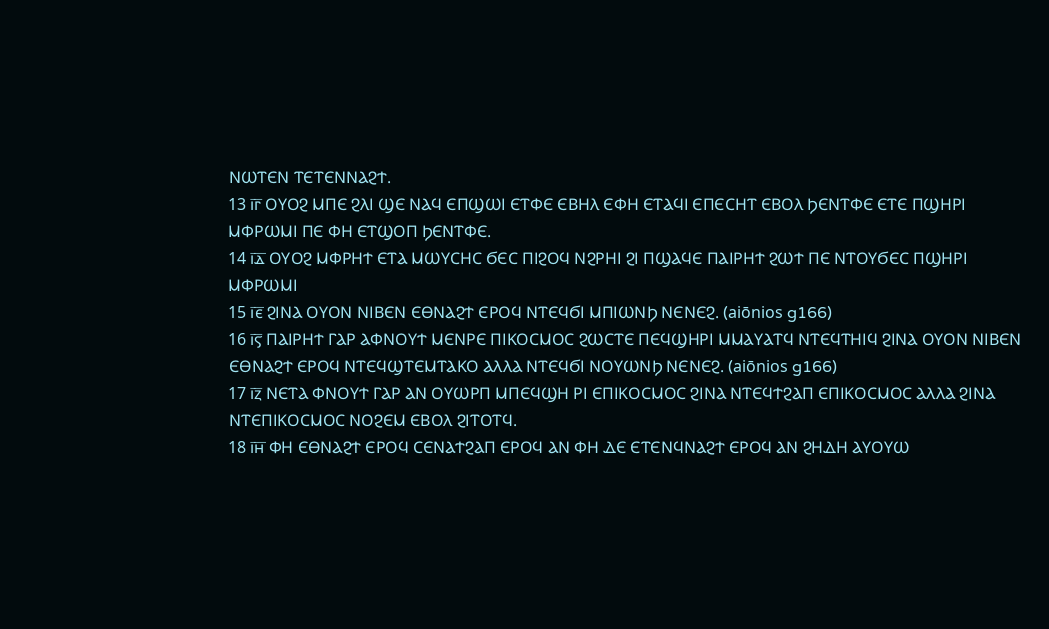ⲚⲰⲦⲈⲚ ⲦⲈⲦⲈⲚⲚⲀϨϮ.
13 ⲓ̅ⲅ̅ ⲞⲨⲞϨ ⲘⲠⲈ ϨⲖⲒ ϢⲈ ⲚⲀϤ ⲈⲠϢⲰⲒ ⲈⲦⲪⲈ ⲈⲂⲎⲖ ⲈⲪⲎ ⲈⲦⲀϤⲒ ⲈⲠⲈⲤⲎⲦ ⲈⲂⲞⲖ ϦⲈⲚⲦⲪⲈ ⲈⲦⲈ ⲠϢⲎⲢⲒ ⲘⲪⲢⲰⲘⲒ ⲠⲈ ⲪⲎ ⲈⲦϢⲞⲠ ϦⲈⲚⲦⲪⲈ.
14 ⲓ̅ⲇ̅ ⲞⲨⲞϨ ⲘⲪⲢⲎϮ ⲈⲦⲀ ⲘⲰⲨⲤⲎⲤ ϬⲈⲤ ⲠⲒϨⲞϤ ⲚϨⲢⲎⲒ ϨⲒ ⲠϢⲀϤⲈ ⲠⲀⲒⲢⲎϮ ϨⲰϮ ⲠⲈ ⲚⲦⲞⲨϬⲈⲤ ⲠϢⲎⲢⲒ ⲘⲪⲢⲰⲘⲒ
15 ⲓ̅ⲉ̅ ϨⲒⲚⲀ ⲞⲨⲞⲚ ⲚⲒⲂⲈⲚ ⲈⲐⲚⲀϨϮ ⲈⲢⲞϤ ⲚⲦⲈϤϬⲒ ⲘⲠⲒⲰⲚϦ ⲚⲈⲚⲈϨ. (aiōnios g166)
16 ⲓ̅ⲋ̅ ⲠⲀⲒⲢⲎϮ ⲄⲀⲢ ⲀⲪⲚⲞⲨϮ ⲘⲈⲚⲢⲈ ⲠⲒⲔⲞⲤⲘⲞⲤ ϨⲰⲤⲦⲈ ⲠⲈϤϢⲎⲢⲒ ⲘⲘⲀⲨⲀⲦϤ ⲚⲦⲈϤⲦⲎⲒϤ ϨⲒⲚⲀ ⲞⲨⲞⲚ ⲚⲒⲂⲈⲚ ⲈⲐⲚⲀϨϮ ⲈⲢⲞϤ ⲚⲦⲈϤϢⲦⲈⲘⲦⲀⲔⲞ ⲀⲖⲖⲀ ⲚⲦⲈϤϬⲒ ⲚⲞⲨⲰⲚϦ ⲚⲈⲚⲈϨ. (aiōnios g166)
17 ⲓ̅ⲍ̅ ⲚⲈⲦⲀ ⲪⲚⲞⲨϮ ⲄⲀⲢ ⲀⲚ ⲞⲨⲰⲢⲠ ⲘⲠⲈϤϢⲎ ⲢⲒ ⲈⲠⲒⲔⲞⲤⲘⲞⲤ ϨⲒⲚⲀ ⲚⲦⲈϤϮϨⲀⲠ ⲈⲠⲒⲔⲞⲤⲘⲞⲤ ⲀⲖⲖⲀ ϨⲒⲚⲀ ⲚⲦⲈⲠⲒⲔⲞⲤⲘⲞⲤ ⲚⲞϨⲈⲘ ⲈⲂⲞⲖ ϨⲒⲦⲞⲦϤ.
18 ⲓ̅ⲏ̅ ⲪⲎ ⲈⲐⲚⲀϨϮ ⲈⲢⲞϤ ⲤⲈⲚⲀϮϨⲀⲠ ⲈⲢⲞϤ ⲀⲚ ⲪⲎ ⲆⲈ ⲈⲦⲈⲚϤⲚⲀϨϮ ⲈⲢⲞϤ ⲀⲚ ϨⲎⲆⲎ ⲀⲨⲞⲨⲰ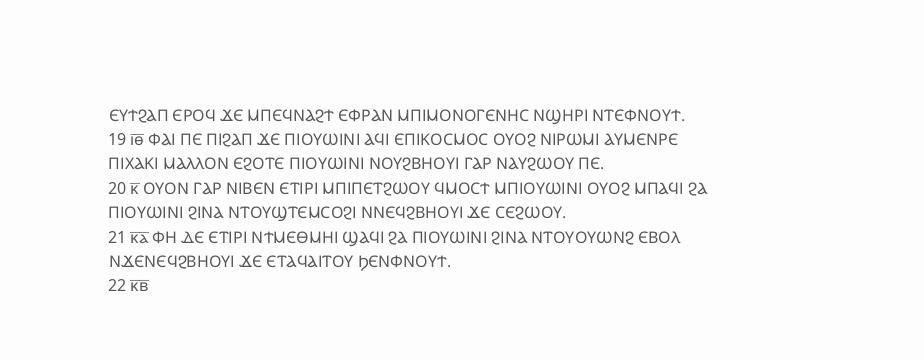ⲈⲨϮϨⲀⲠ ⲈⲢⲞϤ ϪⲈ ⲘⲠⲈϤⲚⲀϨϮ ⲈⲪⲢⲀⲚ ⲘⲠⲒⲘⲞⲚⲞⲄⲈⲚⲎⲤ ⲚϢⲎⲢⲒ ⲚⲦⲈⲪⲚⲞⲨϮ.
19 ⲓ̅ⲑ̅ ⲪⲀⲒ ⲠⲈ ⲠⲒϨⲀⲠ ϪⲈ ⲠⲒⲞⲨⲰⲒⲚⲒ ⲀϤⲒ ⲈⲠⲒⲔⲞⲤⲘⲞⲤ ⲞⲨⲞϨ ⲚⲒⲢⲰⲘⲒ ⲀⲨⲘⲈⲚⲢⲈ ⲠⲒⲬⲀⲔⲒ ⲘⲀⲖⲖⲞⲚ ⲈϨⲞⲦⲈ ⲠⲒⲞⲨⲰⲒⲚⲒ ⲚⲞⲨϨⲂⲎⲞⲨⲒ ⲄⲀⲢ ⲚⲀⲨϨⲰⲞⲨ ⲠⲈ.
20 ⲕ̅ ⲞⲨⲞⲚ ⲄⲀⲢ ⲚⲒⲂⲈⲚ ⲈⲦⲒⲢⲒ ⲘⲠⲒⲠⲈⲦϨⲰⲞⲨ ϤⲘⲞⲤϮ ⲘⲠⲒⲞⲨⲰⲒⲚⲒ ⲞⲨⲞϨ ⲘⲠⲀϤⲒ ϨⲀ ⲠⲒⲞⲨⲰⲒⲚⲒ ϨⲒⲚⲀ ⲚⲦⲞⲨϢⲦⲈⲘⲤⲞϨⲒ ⲚⲚⲈϤϨⲂⲎⲞⲨⲒ ϪⲈ ⲤⲈϨⲰⲞⲨ.
21 ⲕ̅ⲁ̅ ⲪⲎ ⲆⲈ ⲈⲦⲒⲢⲒ ⲚϮⲘⲈⲐⲘⲎⲒ ϢⲀϤⲒ ϨⲀ ⲠⲒⲞⲨⲰⲒⲚⲒ ϨⲒⲚⲀ ⲚⲦⲞⲨⲞⲨⲰⲚϨ ⲈⲂⲞⲖ ⲚϪⲈⲚⲈϤϨⲂⲎⲞⲨⲒ ϪⲈ ⲈⲦⲀϤⲀⲒⲦⲞⲨ ϦⲈⲚⲪⲚⲞⲨϮ.
22 ⲕ̅ⲃ̅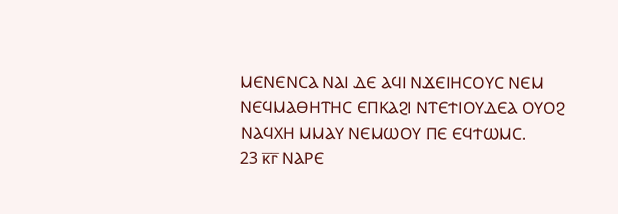ⲘⲈⲚⲈⲚⲤⲀ ⲚⲀⲒ ⲆⲈ ⲀϤⲒ ⲚϪⲈⲒⲎⲤⲞⲨⲤ ⲚⲈⲘ ⲚⲈϤⲘⲀⲐⲎⲦⲎⲤ ⲈⲠⲔⲀϨⲒ ⲚⲦⲈϮⲒⲞⲨⲆⲈⲀ ⲞⲨⲞϨ ⲚⲀϤⲬⲎ ⲘⲘⲀⲨ ⲚⲈⲘⲰⲞⲨ ⲠⲈ ⲈϤϮⲰⲘⲤ.
23 ⲕ̅ⲅ̅ ⲚⲀⲢⲈ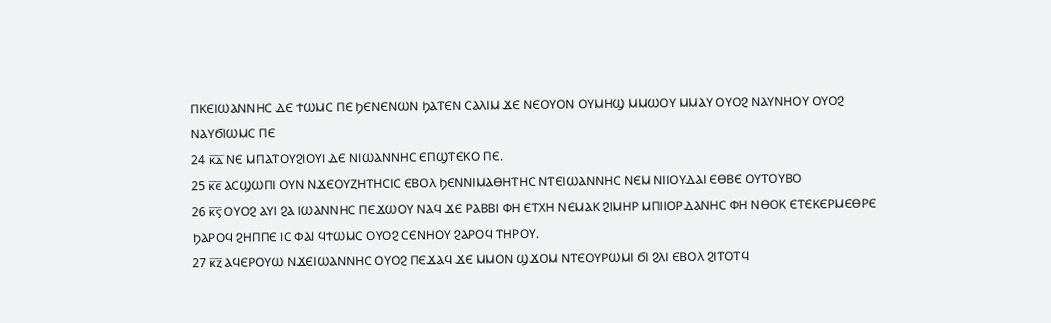ⲠⲔⲈⲒⲰⲀⲚⲚⲎⲤ ⲆⲈ ϮⲰⲘⲤ ⲠⲈ ϦⲈⲚⲈⲚⲰⲚ ϦⲀⲦⲈⲚ ⲤⲀⲖⲒⲘ ϪⲈ ⲚⲈⲞⲨⲞⲚ ⲞⲨⲘⲎϢ ⲘⲘⲰⲞⲨ ⲘⲘⲀⲨ ⲞⲨⲞϨ ⲚⲀⲨⲚⲎⲞⲨ ⲞⲨⲞϨ ⲚⲀⲨϬⲒⲰⲘⲤ ⲠⲈ
24 ⲕ̅ⲇ̅ ⲚⲈ ⲘⲠⲀⲦⲞⲨϨⲒⲞⲨⲒ ⲆⲈ ⲚⲒⲰⲀⲚⲚⲎⲤ ⲈⲠϢⲦⲈⲔⲞ ⲠⲈ.
25 ⲕ̅ⲉ̅ ⲀⲤϢⲰⲠⲒ ⲞⲨⲚ ⲚϪⲈⲞⲨⲌⲎⲦⲎⲤⲒⲤ ⲈⲂⲞⲖ ϦⲈⲚⲚⲒⲘⲀⲐⲎⲦⲎⲤ ⲚⲦⲈⲒⲰⲀⲚⲚⲎⲤ ⲚⲈⲘ ⲚⲒⲒⲞⲨⲆⲀⲒ ⲈⲐⲂⲈ ⲞⲨⲦⲞⲨⲂⲞ
26 ⲕ̅ⲋ̅ ⲞⲨⲞϨ ⲀⲨⲒ ϨⲀ ⲒⲰⲀⲚⲚⲎⲤ ⲠⲈϪⲰⲞⲨ ⲚⲀϤ ϪⲈ ⲢⲀⲂⲂⲒ ⲪⲎ ⲈⲦⲬⲎ ⲚⲈⲘⲀⲔ ϨⲒⲘⲎⲢ ⲘⲠⲒⲒⲞⲢⲆⲀⲚⲎⲤ ⲪⲎ ⲚⲐⲞⲔ ⲈⲦⲈⲔⲈⲢⲘⲈⲐⲢⲈ ϦⲀⲢⲞϤ ϨⲎⲠⲠⲈ ⲒⲤ ⲪⲀⲒ ϤϮⲰⲘⲤ ⲞⲨⲞϨ ⲤⲈⲚⲎⲞⲨ ϨⲀⲢⲞϤ ⲦⲎⲢⲞⲨ.
27 ⲕ̅ⲍ̅ ⲀϤⲈⲢⲞⲨⲰ ⲚϪⲈⲒⲰⲀⲚⲚⲎⲤ ⲞⲨⲞϨ ⲠⲈϪⲀϤ ϪⲈ ⲘⲘⲞⲚ ϢϪⲞⲘ ⲚⲦⲈⲞⲨⲢⲰⲘⲒ ϬⲒ ϨⲖⲒ ⲈⲂⲞⲖ ϨⲒⲦⲞⲦϤ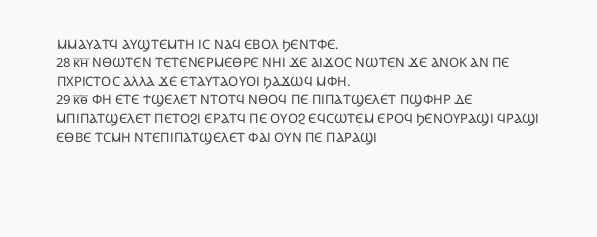ⲘⲘⲀⲨⲀⲦϤ ⲀⲨϢⲦⲈⲘⲦⲎ ⲒⲤ ⲚⲀϤ ⲈⲂⲞⲖ ϦⲈⲚⲦⲪⲈ.
28 ⲕ̅ⲏ̅ ⲚⲐⲰⲦⲈⲚ ⲦⲈⲦⲈⲚⲈⲢⲘⲈⲐⲢⲈ ⲚⲎⲒ ϪⲈ ⲀⲒϪⲞⲤ ⲚⲰⲦⲈⲚ ϪⲈ ⲀⲚⲞⲔ ⲀⲚ ⲠⲈ ⲠⲬⲢⲒⲤⲦⲞⲤ ⲀⲖⲖⲀ ϪⲈ ⲈⲦⲀⲨⲦⲀⲞⲨⲞⲒ ϦⲀϪⲰϤ ⲘⲪⲎ.
29 ⲕ̅ⲑ̅ ⲪⲎ ⲈⲦⲈ ϮϢⲈⲖⲈⲦ ⲚⲦⲞⲦϤ ⲚⲐⲞϤ ⲠⲈ ⲠⲒⲠⲀⲦϢⲈⲖⲈⲦ ⲠϢⲪⲎⲢ ⲆⲈ ⲘⲠⲒⲠⲀⲦϢⲈⲖⲈⲦ ⲠⲈⲦⲞϨⲒ ⲈⲢⲀⲦϤ ⲠⲈ ⲞⲨⲞϨ ⲈϤⲤⲰⲦⲈⲘ ⲈⲢⲞϤ ϦⲈⲚⲞⲨⲢⲀϢⲒ ϤⲢⲀϢⲒ ⲈⲐⲂⲈ ⲦⲤⲘⲎ ⲚⲦⲈⲠⲒⲠⲀⲦϢⲈⲖⲈⲦ ⲪⲀⲒ ⲞⲨⲚ ⲠⲈ ⲠⲀⲢⲀϢⲒ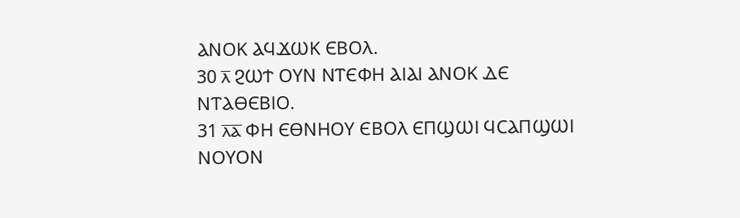ⲀⲚⲞⲔ ⲀϤϪⲰⲔ ⲈⲂⲞⲖ.
30 ⲗ̅ ϨⲰϮ ⲞⲨⲚ ⲚⲦⲈⲪⲎ ⲀⲒⲀⲒ ⲀⲚⲞⲔ ⲆⲈ ⲚⲦⲀⲐⲈⲂⲒⲞ.
31 ⲗ̅ⲁ̅ ⲪⲎ ⲈⲐⲚⲎⲞⲨ ⲈⲂⲞⲖ ⲈⲠϢⲰⲒ ϤⲤⲀⲠϢⲰⲒ ⲚⲞⲨⲞⲚ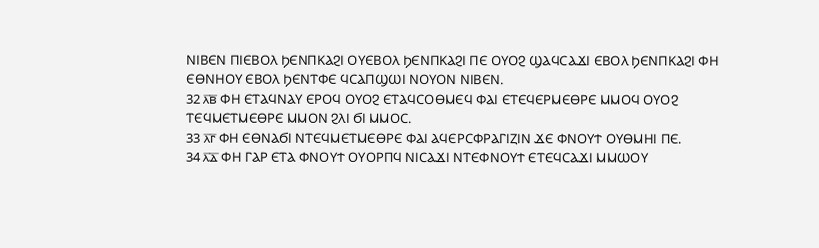ⲚⲒⲂⲈⲚ ⲠⲒⲈⲂⲞⲖ ϦⲈⲚⲠⲔⲀϨⲒ ⲞⲨⲈⲂⲞⲖ ϦⲈⲚⲠⲔⲀϨⲒ ⲠⲈ ⲞⲨⲞϨ ϢⲀϤⲤⲀϪⲒ ⲈⲂⲞⲖ ϦⲈⲚⲠⲔⲀϨⲒ ⲪⲎ ⲈⲐⲚⲎⲞⲨ ⲈⲂⲞⲖ ϦⲈⲚⲦⲪⲈ ϤⲤⲀⲠϢⲰⲒ ⲚⲞⲨⲞⲚ ⲚⲒⲂⲈⲚ.
32 ⲗ̅ⲃ̅ ⲪⲎ ⲈⲦⲀϤⲚⲀⲨ ⲈⲢⲞϤ ⲞⲨⲞϨ ⲈⲦⲀϤⲤⲞⲐⲘⲈϤ ⲪⲀⲒ ⲈⲦⲈϤⲈⲢⲘⲈⲐⲢⲈ ⲘⲘⲞϤ ⲞⲨⲞϨ ⲦⲈϤⲘⲈⲦⲘⲈⲐⲢⲈ ⲘⲘⲞⲚ ϨⲖⲒ ϬⲒ ⲘⲘⲞⲤ.
33 ⲗ̅ⲅ̅ ⲪⲎ ⲈⲐⲚⲀϬⲒ ⲚⲦⲈϤⲘⲈⲦⲘⲈⲐⲢⲈ ⲪⲀⲒ ⲀϤⲈⲢⲤⲪⲢⲀⲄⲒⲌⲒⲚ ϪⲈ ⲪⲚⲞⲨϮ ⲞⲨⲐⲘⲎⲒ ⲠⲈ.
34 ⲗ̅ⲇ̅ ⲪⲎ ⲄⲀⲢ ⲈⲦⲀ ⲪⲚⲞⲨϮ ⲞⲨⲞⲢⲠϤ ⲚⲒⲤⲀϪⲒ ⲚⲦⲈⲪⲚⲞⲨϮ ⲈⲦⲈϤⲤⲀϪⲒ ⲘⲘⲰⲞⲨ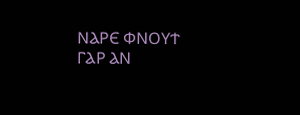ⲚⲀⲢⲈ ⲪⲚⲞⲨϮ ⲄⲀⲢ ⲀⲚ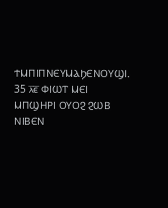ϮⲘⲠⲒⲠⲚⲈⲨⲘⲀϦⲈⲚⲞⲨϢⲒ.
35 ⲗ̅ⲉ̅ ⲪⲒⲰⲦ ⲘⲈⲒ ⲘⲠϢⲎⲢⲒ ⲞⲨⲞϨ ϨⲰⲂ ⲚⲒⲂⲈⲚ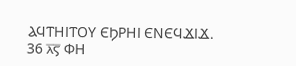ⲀϤⲦⲎⲒⲦⲞⲨ ⲈϦⲢⲎⲒ ⲈⲚⲈϤϪⲒϪ.
36 ⲗ̅ⲋ̅ ⲪⲎ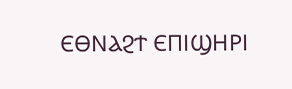ⲈⲐⲚⲀϨϮ ⲈⲠⲒϢⲎⲢⲒ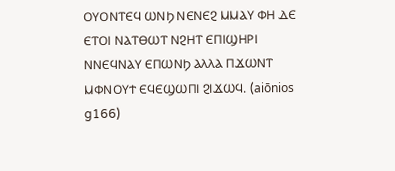ⲞⲨⲞⲚⲦⲈϤ ⲰⲚϦ ⲚⲈⲚⲈϨ ⲘⲘⲀⲨ ⲪⲎ ⲆⲈ ⲈⲦⲞⲒ ⲚⲀⲦⲐⲰⲦ ⲚϨⲎⲦ ⲈⲠⲒϢⲎⲢⲒ ⲚⲚⲈϤⲚⲀⲨ ⲈⲠⲰⲚϦ ⲀⲖⲖⲀ ⲠϪⲰⲚⲦ ⲘⲪⲚⲞⲨϮ ⲈϤⲈϢⲰⲠⲒ ϨⲒϪⲰϤ. (aiōnios g166)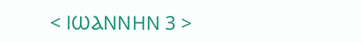< ⲒⲰⲀⲚⲚⲎⲚ 3 >